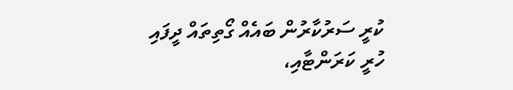ކުރީ ސަރުކާރުން ބައެއް ގޯތިތައް ދީފައި ހުރީ ކަރަންޓާއި،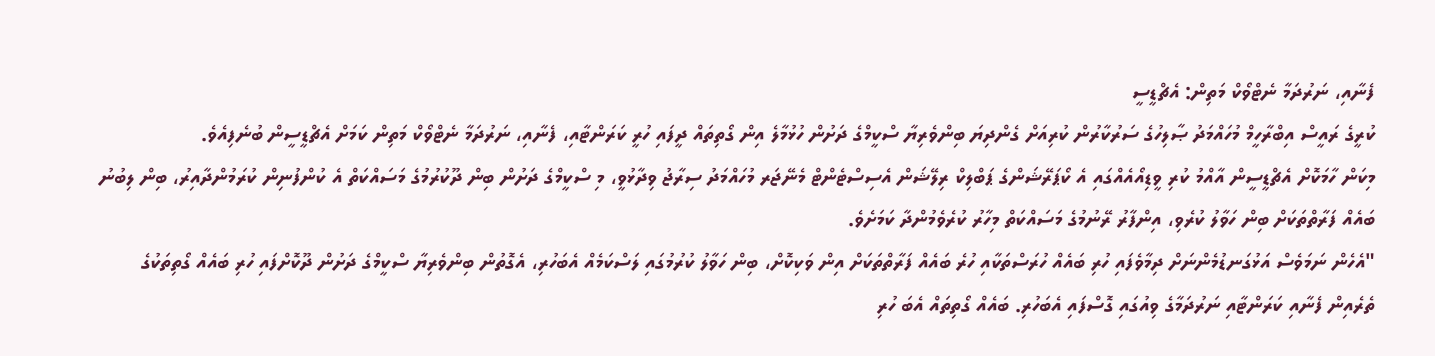ފެނާއި، ނަރުދަމާ ނެޓްވޯކް މަތިން: އެޗްޑީސީ
ކުރީގެ ރައީސް އިބްރާހީމް މުހައްމަދު ޞާލިހުގެ ސަރުކާރުން ކުރިއަށް ގެންދިޔަ ބިންވެރިޔާ ސްކީމްގެ ދަށުން ހުޅުމާލެ އިން ގޯތިތައް ދީފައި ހުރީ ކަރަންޓާއި، ފެނާއި، ނަރުދަމާ ނެޓްވޯކް މަތިން ކަމަށް އެޗްޑީސީން ބުނެފިއެވެ.
މިކަން ހާމަކޮށް އެޗްޑީސީން އާއްމު ކުރި ވީޑިއޯއެއްގައި އެ ކޯޕަރޭޝަންގެ ޕަބްލިކް ރިލޭޝަން އެސިސްޓެންޓް މެނޭޖަރ މުހައްމަދު ސިރާޖު ވިދާޅުވީ، މި ސްކީމްގެ ދަށުން ބިން ދޫކުރުމުގެ މަސައްކަތް އެ ކުންފުނިން ކުރަމުންދާއިރު، ބިން ލިބުނު ބައެއް ފަރާތްތަކަށް ބިން ހަވާލު ކުރެވި، އިންފާރު ރޭނުމުގެ މަސައްކަތް މިހާރު ކުރެވެމުންދާ ކަމަށެވެ.
"އެހެން ނަމަވެސް އަޅުގަނޑުމެންނަށް ދިމާވެފައި ހުރި ބައެއް ހުރަސްތަކާއި ހުރެ ބައެއް ފަރާތްތަކަށް އިން ވަކިކޮށް، ބިން ހަވާލު ކުރުމުގައި ލަސްކަމެއް އެބަހުރި، އެގޮތުން ބިންވެރިޔާ ސްކީމްގެ ދަށުން ދޫކޮށްފައި ހުރި ބައެއް ގޯތިތަކުގެ ތެރެއިން ފެނާއި ކަރަންޓާއި ނަރުދަމާގެ ވިއުގައި ގޮސްފައި އެބަހުރި. ބައެއް ގޯތިތައް އެބަ ހުރި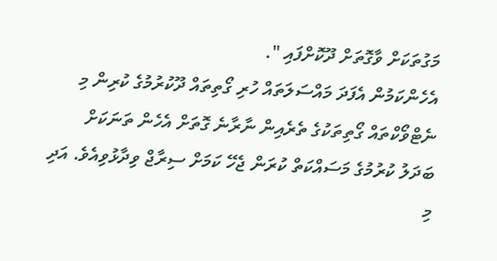މަގުތަކަށް ވާގޮތަށް ދޫކޮށްފައި ".
އެހެންކަމުން އެފަދަ މައްސަލަތައް ހުރި ގޯތިތައް ދޫކުރުމުގެ ކުރިން މި ނެޓްވޯކްތައް ގޯތިތަކުގެ ތެރެއިން ނާރާނެ ގޮތަށް އެހެން ތަނަކަށް ބަދަލު ކުރުމުގެ މަސައްކަތް ކުރަން ޖެހޭ ކަމަށް ސިރާޖް ވިދާޅުވިއެވެ. އަދި މި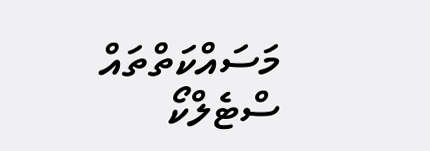މަސައްކަތްތައް ސްޓެލްކޯ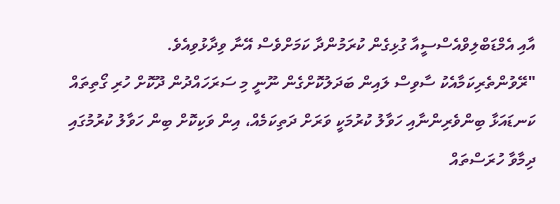އާއި އެމްޑަބްލިވްއެސްސީއާ ގުޅިގެން ކުރަމުންދާ ކަމަށްވެސް އޭނާ ވިދާޅުވިއެވެ.
"ރޭވުންތެރިކަމާއެކު ސާވިސް ލައިން ބަދަލުކޮށްގެން ނޫނީ މި ސަރަހައްދުން ދޫކޮށް ހުރި ގޯތިތައް ކަނޑައަޅާ ބިންވެރިންނާއި ހަވާލު ކުރުމަކީ ވަރަށް ދަތިކަމެއް، އިން ވަކިކޮށް ބިން ހަވާލު ކުރުމުގައި ދިމާވާ ހުރަސްތައް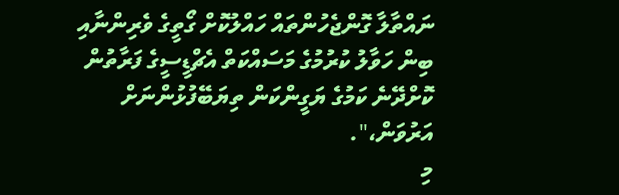ނައްތާލާ ގޮންޖެހުންތައް ހައްލުކޮށް ގޯތީގެ ވެރިންނާއި ބިން ހަވާލު ކުރުމުގެ މަސައްކަތް އެޗްޑީސީގެ ފަރާތުން ކޮށްދޭނެ ކަމުގެ ޔަގީންކަން ތިޔަބޭފުޅުންނަށް އަރުވަން،".
މި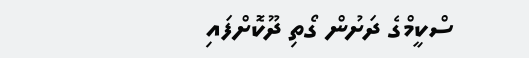ސްކީމްގެ ދަށުން ގޯތި ދޫކޮށްފައި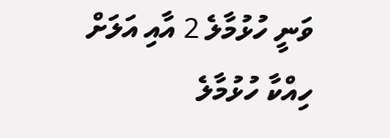ވަނީ ހުޅުމާލެ 2 އާއި އަލަށް ހިއްކާ ހުޅުމާލެ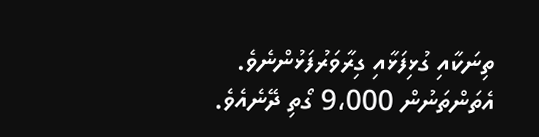ތިނަކާއި ގުޅިފަޅާއި ގިރާވަރުފަޅުންނެވެ. އެތަންތަނުން 9،000 ގޯތި ދޭނެއެވެ.